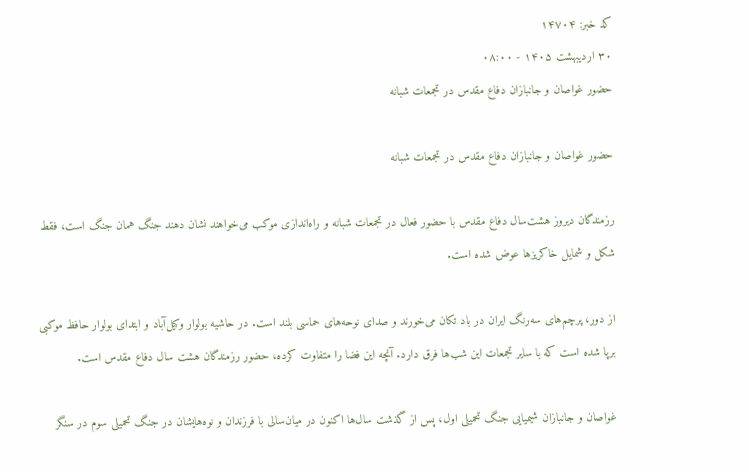کد خبر: ۱۴۷۰۴
۳۰ ارديبهشت ۱۴۰۵ - ۰۸:۰۰
حضور غواصان و جانبازان دفاع مقدس در تجمعات شبانه

حضور غواصان و جانبازان دفاع مقدس در تجمعات شبانه

رزمندگان دیروز هشت‌سال دفاع مقدس با حضور فعال در تجمعات شبانه و راه‌اندازی موکب می‌خواهند نشان دهند جنگ همان جنگ است، فقط شکل و شمایل خاکریز‌ها عوض شده است.

از دور، پرچم‌های سه‌رنگ ایران در باد تکان می‌خورند و صدای نوحه‌های حماسی بلند است. در حاشیه بولوار وکیل‌آباد و ابتدای بولوار حافظ موکبی برپا شده است که با سایر تجمعات این شب‌ها فرق دارد. آنچه این فضا را متفاوت کرده، حضور رزمندگان هشت سال دفاع مقدس است.

غواصان و جانبازان شیمیایی جنگ تحمیلی اول، پس از گذشت سال‌ها اکنون در میان‌سالی با فرزندان و نوه‌هایشان در جنگ تحمیلی سوم در سنگر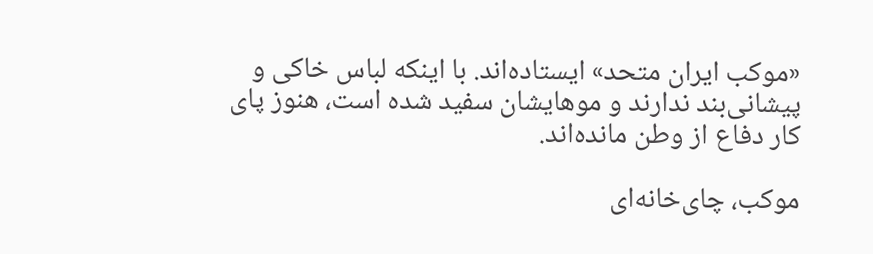«موکب ایران متحد» ایستاده‌اند. با اینکه لباس خاکی و پیشانی‌بند ندارند و موهایشان سفید شده است، هنوز پای کار دفاع از وطن مانده‌اند.

موکب، چای‌خانه‌ای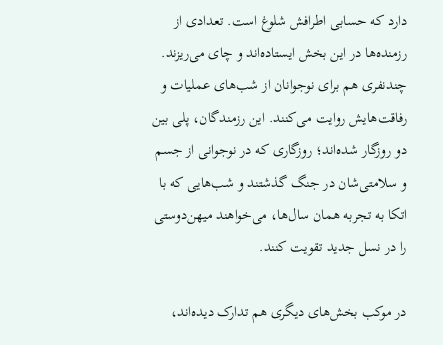دارد که حسابی اطرافش شلوغ است. تعدادی از رزمنده‌ها در این بخش ایستاده‌اند و چای می‌ریزند. چند‌نفری هم برای نوجوانان از شب‌های عملیات و رفاقت‌هایش روایت می‌کنند. این رزمندگان، پلی بین دو روزگار شده‌اند؛ روزگاری که در نوجوانی از جسم و سلامتی‌شان در جنگ گذشتند و شب‌هایی که با اتکا به تجربه همان سال‌ها، می‌خواهند میهن‌دوستی را در نسل جدید تقویت کنند.

در موکب بخش‌های دیگری هم تدارک دیده‌اند،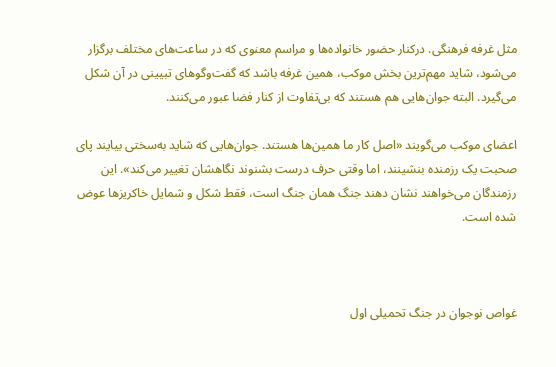مثل غرفه فرهنگی. درکنار حضور خانواده‌ها و مراسم معنوی که در ساعت‌های مختلف برگزار می‌شود، شاید مهم‌ترین بخش موکب، همین غرفه باشد که گفت‌و‌گو‌های تبیینی در آن شکل می‌گیرد. البته جوان‌هایی هم هستند که بی‌تفاوت از کنار فضا عبور می‌کنند.

اعضای موکب می‌گویند «اصل کار ما همین‌ها هستند. جوان‌هایی که شاید به‌سختی بیایند پای صحبت یک رزمنده بنشینند، اما وقتی حرف درست بشنوند نگاهشان تغییر می‌کند». این رزمندگان می‌خواهند نشان دهند جنگ همان جنگ است، فقط شکل و شمایل خاکریز‌ها عوض شده است.



غواص نوجوان در جنگ تحمیلی اول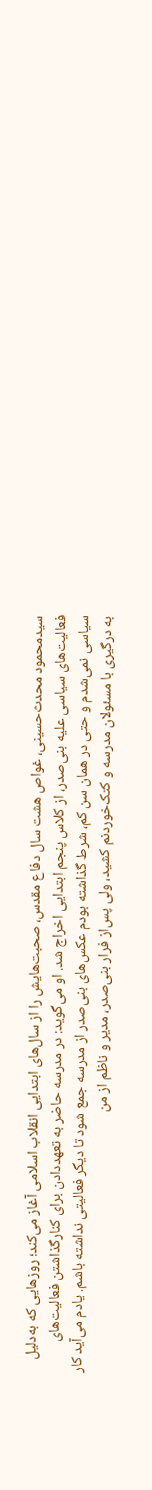سیدمحمود محدث‌حسینی، غواص هشت سال دفاع مقدس، صحبت‌هایش را از سال‌های ابتدایی انقلاب اسلامی آغاز می‌کند؛ روز‌هایی که به‌دلیل فعالیت‌های سیاسی علیه بنی‌صدر، از کلاس پنجم ابتدایی اخراج شد. او می‌گوید: در مدرسه حاضر به تعهددادن برای کنارگذاشتن فعالیت‌های سیاسی نمی‌شدم و حتی در همان سن کم، شرط گذاشته بودم عکس‌های بنی‌صدر از مدرسه جمع شود تا دیگر فعالیتی نداشته باشم. یادم می‌آید کار به درگیری با مسئولان مدرسه و کتک‌خوردنم کشید، ولی پس‌از فرار بنی‌صدر، مدیر و ناظم از من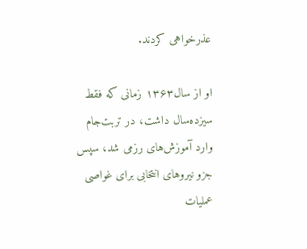عذرخواهی کردند.

او از سال‌۱۳۶۳ زمانی که فقط سیزده‌سال داشت، در تربت‌جام وارد آموزش‌های رزمی شد، سپس جزو نیرو‌های انتخابی برای غواصی عملیات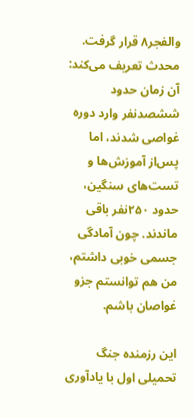والفجر۸ قرار گرفت. محدث تعریف می‌کند: آن زمان حدود ششصد‌نفر وارد دوره غواصی شدند، اما پس‌از آموزش‌ها و تست‌های سنگین، حدود ۲۵۰‌نفر باقی ماندند. چون آمادگی جسمی خوبی داشتم، من هم توانستم جزو غواصان باشم.

این رزمنده جنگ تحمیلی اول با یادآوری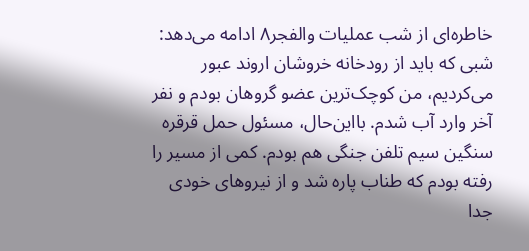خاطره‌ای از شب عملیات والفجر‌۸ ادامه می‌دهد: شبی که باید از رودخانه خروشان اروند عبور می‌کردیم، من کوچک‌ترین عضو گروهان بودم و نفر آخر وارد آب شدم. با‌این‌حال، مسئول حمل قرقره سنگین سیم تلفن جنگی هم بودم. کمی از مسیر را رفته بودم که طناب پاره شد و از نیرو‌های خودی جدا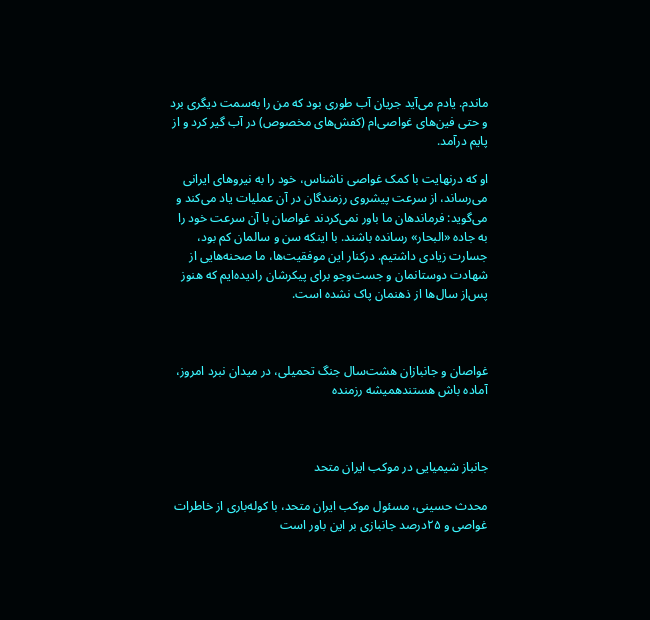ماندم. یادم می‌آید جریان آب طوری بود که من را به‌سمت دیگری برد و حتی فین‌های غواصی‌ام (کفش‌های مخصوص) در آب گیر کرد و از پایم درآمد.

او که در‌نهایت با کمک غواصی ناشناس، خود را به نیرو‌های ایرانی می‌رساند، از سرعت پیشروی رزمندگان در آن عملیات یاد می‌کند و می‌گوید: فرماندهان ما باور نمی‌کردند غواصان با آن سرعت خود را به جاده «البحار» رسانده باشند. با اینکه سن و سالمان کم بود، جسارت زیادی داشتیم. در‌کنار این موفقیت‌ها، ما صحنه‌هایی از شهادت دوستانمان و جست‌و‌جو برای پیکرشان رادیده‌ایم که هنوز پس‌از سال‌ها از ذهنمان پاک نشده است.



غواصان و جانبازان هشت‌سال جنگ تحمیلی، در میدان نبرد امروز، آماده باش هستندهمیشه رزمنده



جانباز شیمیایی در موکب ایران متحد

محدث حسینی، مسئول موکب ایران متحد، با کوله‌باری از خاطرات غواصی و ۲۵‌درصد جانبازی بر این باور است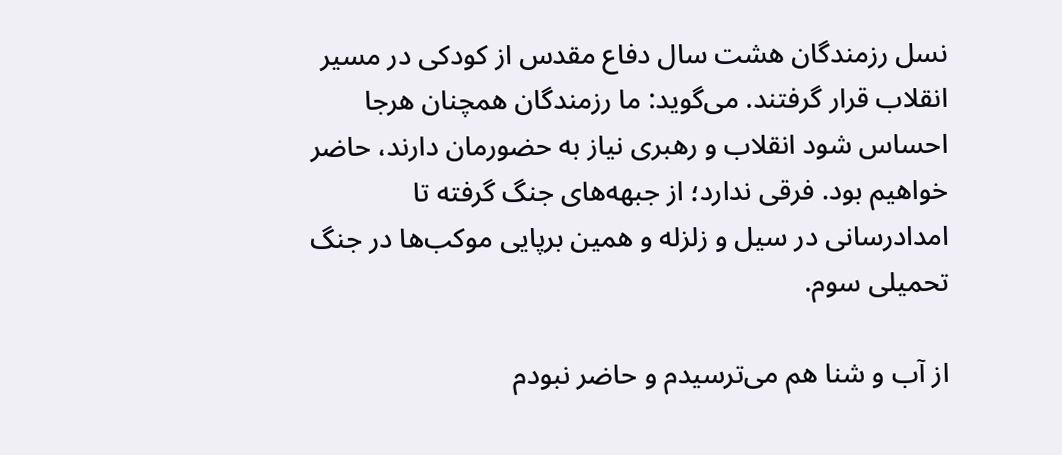نسل رزمندگان هشت سال دفاع مقدس از کودکی در مسیر انقلاب قرار گرفتند. می‌گوید: ما رزمندگان همچنان هرجا احساس شود انقلاب و رهبری نیاز به حضورمان دارند، حاضر خواهیم بود. فرقی ندارد؛ از جبهه‌های جنگ گرفته تا امدادرسانی در سیل و زلزله و همین برپایی موکب‌ها در جنگ تحمیلی سوم.

از آب و شنا هم می‌ترسیدم و حاضر نبودم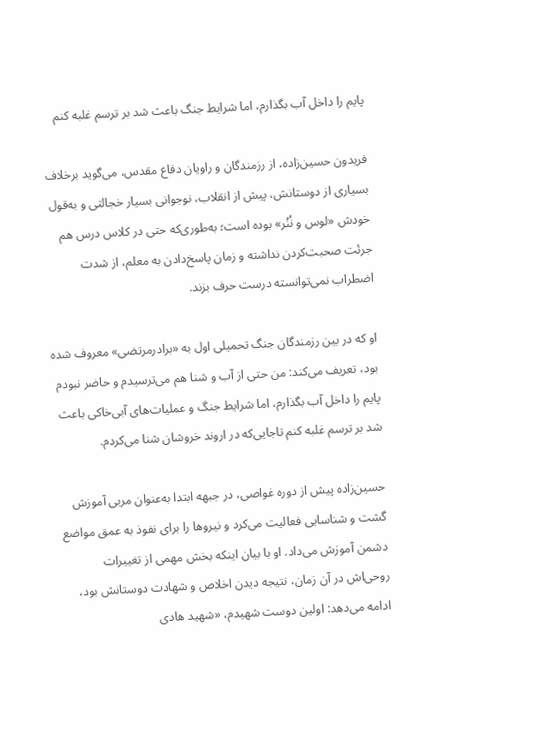پایم را داخل آب بگذارم، اما شرایط جنگ باعث شد بر ترسم غلبه کنم

فریدون حسین‌زاده، از رزمندگان و راویان دفاع مقدس، می‌گوید برخلاف بسیاری از دوستانش، پیش از انقلاب، نوجوانی بسیار خجالتی و به‌قول خودش «لوس و نُنُر» بوده است؛ به‌طوری‌که حتی در کلاس درس هم جرئت صحبت‌کردن نداشته و زمان پاسخ‌دادن به معلم، از شدت اضطراب نمی‌توانسته درست حرف بزند.

او که در بین رزمندگان جنگ تحمیلی اول به «برادر‌مرتضی» معروف شده بود، تعریف می‌کند: من حتی از آب و شنا هم می‌ترسیدم و حاضر نبودم پایم را داخل آب بگذارم، اما شرایط جنگ و عملیات‌های آبی‌خاکی باعث شد بر ترسم غلبه کنم تا‌جایی‌که در اروند خروشان شنا می‌کردم.

حسین‌زاده پیش از دوره غواصی، در جبهه ابتدا به‌عنوان مربی آموزش گشت و شناسایی فعالیت می‌کرد و نیرو‌ها را برای نفوذ به عمق مواضع دشمن آموزش می‌داد. او با بیان اینکه بخش مهمی از تغییرات روحی‌اش در آن زمان، نتیجه دیدن اخلاص و شهادت دوستانش بود، ادامه می‌دهد: اولین دوست شهیدم، «شهید هادی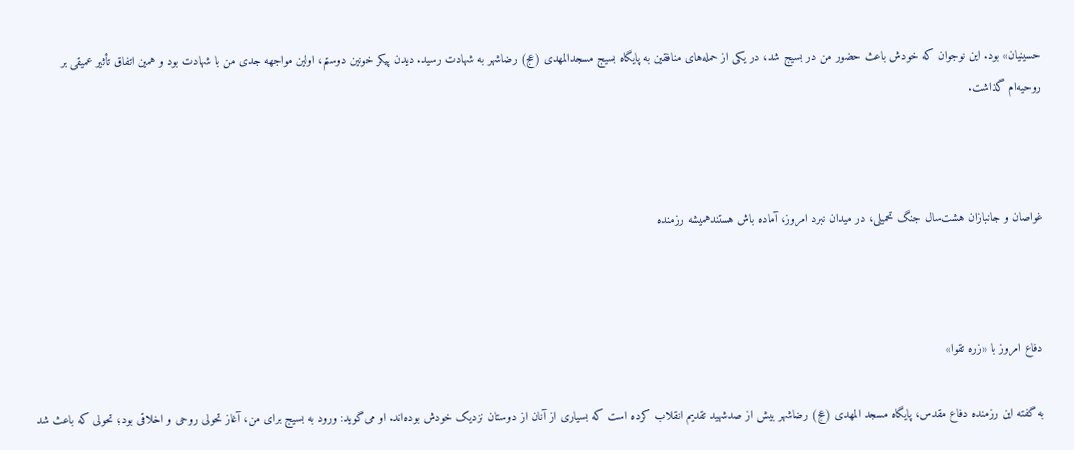حسینیان» بود. این نوجوان که خودش باعث حضور من در بسیج شد، در یکی از حمله‌های منافقین به پایگاه بسیج مسجدالمهدی (عج) رضاشهر به شهادت رسید. دیدن پیکر خونین دوستم، اولین مواجهه جدی من با شهادت بود و همین اتفاق تأثیر عمیقی بر روحیه‌ام گذاشت.



غواصان و جانبازان هشت‌سال جنگ تحمیلی، در میدان نبرد امروز، آماده باش هستندهمیشه رزمنده



دفاع امروز با «زره تقوا»

به گفته این رزمنده دفاع مقدس، پایگاه مسجد المهدی (عج) رضاشهر بیش از صدشهید تقدیم انقلاب کرده است که بسیاری از آنان از دوستان نزدیک خودش بوده‌اند. او می‌گوید: ورود به بسیج برای من، آغاز تحولی روحی و اخلاقی بود؛ تحولی که باعث شد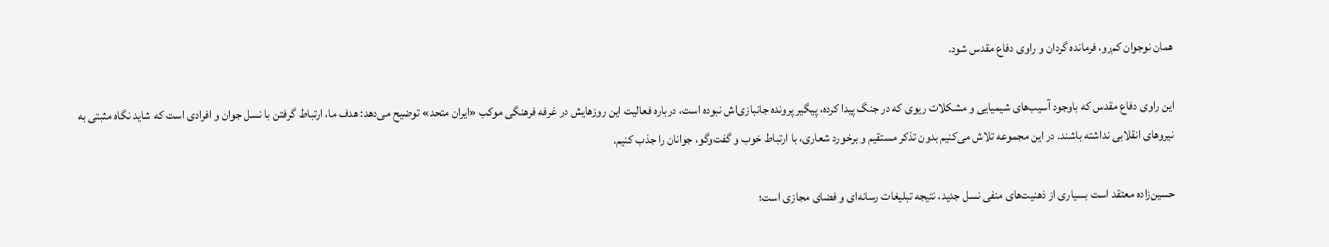همان نوجوان کم‌رو، فرمانده گردان و راوی دفاع مقدس شود.

این راوی دفاع مقدس که باوجود آسیب‌های شیمیایی و مشکلات ریوی که در جنگ پیدا کرده، پیگیر پرونده جانبازی‌اش نبوده است، درباره فعالیت این روزهایش در غرفه فرهنگی موکب «ایران متحد» توضیح می‌دهد: هدف ما، ارتباط گرفتن با نسل جوان و افرادی است که شاید نگاه مثبتی به نیرو‌های انقلابی نداشته باشند. در این مجموعه تلاش می‌کنیم بدون تذکر مستقیم و برخورد شعاری، با ارتباط خوب و گفت‌و‌گو، جوانان را جذب کنیم.

حسین‌زاده معتقد است بسیاری از ذهنیت‌های منفی نسل جدید، نتیجه تبلیغات رسانه‌ای و فضای مجازی است؛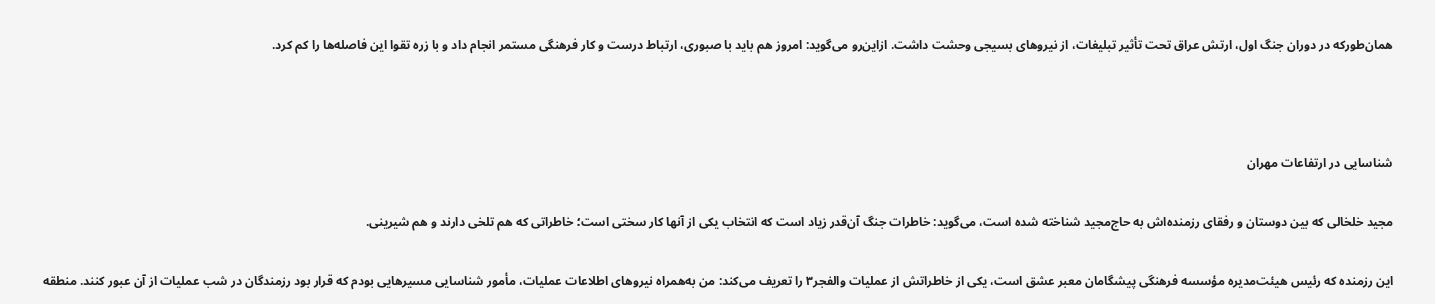همان‌طور‌که در دوران جنگ اول، ارتش عراق تحت تأثیر تبلیغات، از نیرو‌های بسیجی وحشت داشت. از‌این‌رو می‌گوید: امروز هم باید با صبوری، ارتباط درست و کار فرهنگی مستمر انجام داد و با زره تقوا این فاصله‌ها را کم کرد.



شناسایی در ارتفاعات مهران

مجید خلخالی که بین دوستان و رفقای رزمنده‌اش به حاج‌مجید شناخته شده است، می‌گوید: خاطرات جنگ آن‌قدر زیاد است که انتخاب یکی از آنها کار سختی است؛ خاطراتی که هم تلخی دارند و هم شیرینی.

این رزمنده که رئیس هیئت‌مدیره مؤسسه فرهنگی پیشگامان معبر عشق است، یکی از خاطراتش از عملیات والفجر‌۳ را تعریف می‌کند: من به‌همراه نیرو‌های اطلاعات عملیات، مأمور شناسایی مسیر‌هایی بودم که قرار بود رزمندگان در شب عملیات از آن عبور کنند. منطقه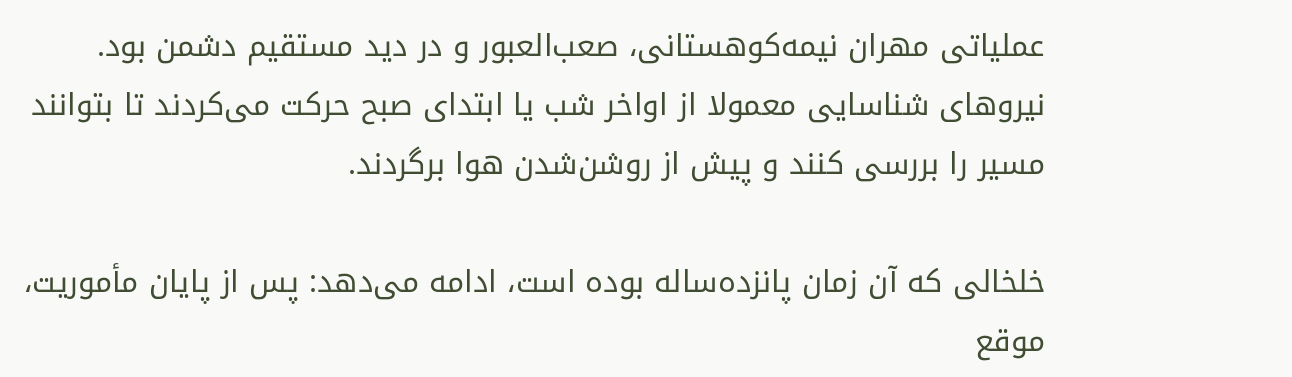عملیاتی مهران نیمه‌کوهستانی، صعب‌العبور و در دید مستقیم دشمن بود. نیرو‌های شناسایی معمولا از اواخر شب یا ابتدای صبح حرکت می‌کردند تا بتوانند مسیر را بررسی کنند و پیش از روشن‌شدن هوا برگردند.

خلخالی که آن زمان پانزده‌ساله بوده است، ادامه می‌دهد: پس از پایان مأموریت، موقع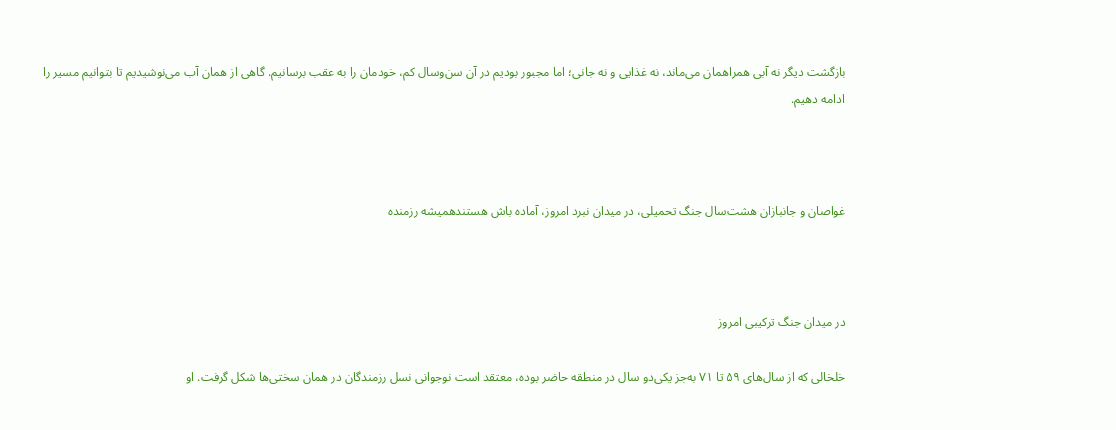بازگشت دیگر نه آبی همراهمان می‌ماند، نه غذایی و نه جانی؛ اما مجبور بودیم در آن سن‌وسال کم، خودمان را به عقب برسانیم. گاهی از همان آب می‌نوشیدیم تا بتوانیم مسیر را ادامه دهیم.



غواصان و جانبازان هشت‌سال جنگ تحمیلی، در میدان نبرد امروز، آماده باش هستندهمیشه رزمنده



در میدان جنگ ترکیبی امروز

خلخالی که از سال‌های ۵۹ تا ۷۱ به‌جز یکی‌دو سال در منطقه حاضر بوده، معتقد است نوجوانی نسل رزمندگان در همان سختی‌ها شکل گرفت. او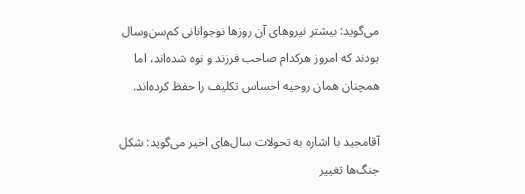می‌گوید: بیشتر نیرو‌های آن روز‌ها نوجوانانی کم‌سن‌وسال بودند که امروز هرکدام صاحب فرزند و نوه شده‌اند، اما همچنان همان روحیه احساس تکلیف را حفظ کرده‌اند.

آقامجید با اشاره به تحولات سال‌های اخیر می‌گوید: شکل جنگ‌ها تغییر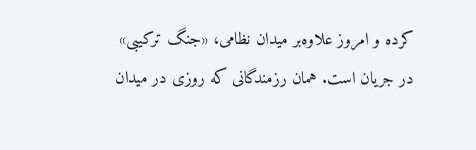کرده و امروز علاوه‌بر میدان نظامی، «جنگ ترکیبی» در جریان است. همان رزمندگانی که روزی در میدان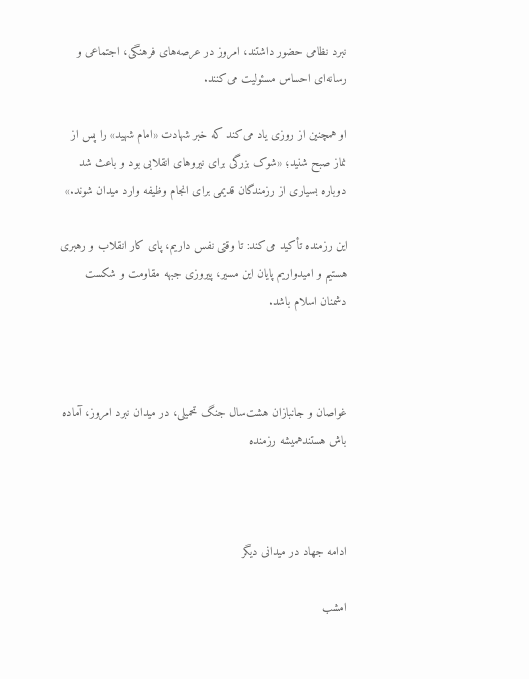نبرد نظامی حضور داشتند، امروز در عرصه‌های فرهنگی، اجتماعی و رسانه‌ای احساس مسئولیت می‌کنند.

او همچنین از روزی یاد می‌کند که خبر شهادت «امام شهید» را پس از نماز صبح شنید؛ «شوک بزرگی برای نیرو‌های انقلابی بود و باعث شد دوباره بسیاری از رزمندگان قدیمی برای انجام وظیفه وارد میدان شوند.»

این رزمنده تأکید می‌کند: تا وقتی نفس داریم، پای کار انقلاب و رهبری هستیم و امیدواریم پایان این مسیر، پیروزی جبهه مقاومت و شکست دشمنان اسلام باشد.



غواصان و جانبازان هشت‌سال جنگ تحمیلی، در میدان نبرد امروز، آماده باش هستندهمیشه رزمنده



ادامه جهاد در میدانی دیگر

امشب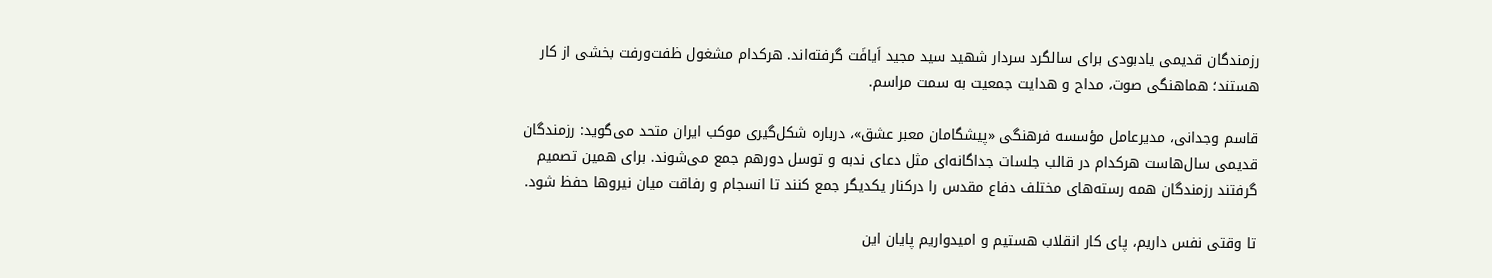رزمندگان قدیمی یادبودی برای سالگرد سردار شهید سید مجید اَیافَت گرفته‌اند. هر‌کدام مشغول ظفت‌و‌رفت بخشی از کار هستند؛ هماهنگی صوت، مداح و هدایت جمعیت به سمت مراسم.

قاسم وجدانی، مدیرعامل مؤسسه فرهنگی «پیشگامان معبر عشق»، درباره شکل‌گیری موکب ایران متحد می‌گوید: رزمندگان قدیمی سال‌هاست هرکدام در قالب جلسات جداگانه‌ای مثل دعای ندبه و توسل دورهم جمع می‌شوند. برای همین تصمیم گرفتند رزمندگان همه رسته‌های مختلف دفاع مقدس را در‌کنار یکدیگر جمع کنند تا انسجام و رفاقت میان نیرو‌ها حفظ شود.

تا وقتی نفس داریم، پای کار انقلاب هستیم و امیدواریم پایان این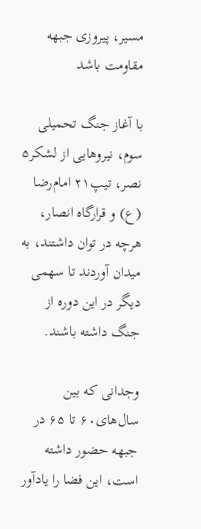مسیر، پیروزی جبهه مقاومت باشد

با آغاز جنگ تحمیلی سوم، نیرو‌هایی از لشکر‌۵ نصر، تیپ‌۲۱ امام‌رضا (ع) و قرارگاه انصار، هرچه در توان داشتند، به میدان آوردند تا سهمی دیگر در این دوره از جنگ داشته باشند.

وجدانی که بین سال‌های‌۶۰ تا ۶۵ در جبهه حضور داشته است، این فضا را یادآور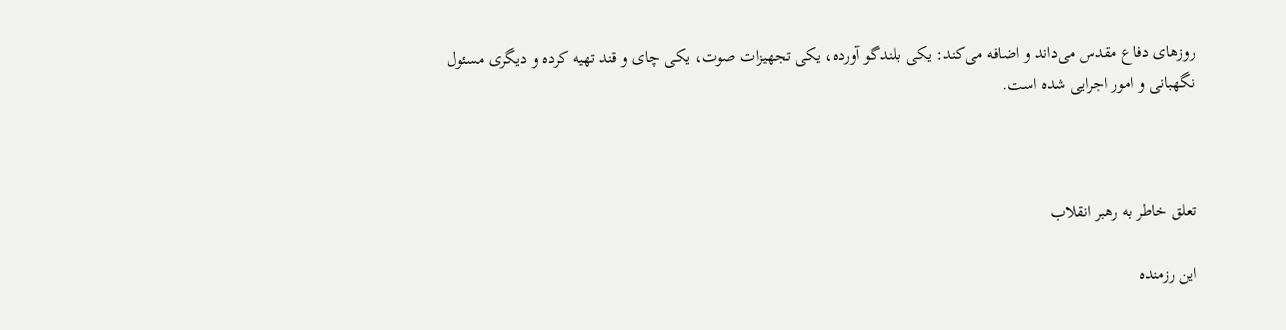روز‌های دفاع مقدس می‌داند و اضافه می‌کند: یکی بلندگو آورده، یکی تجهیزات صوت، یکی چای و قند تهیه کرده و دیگری مسئول نگهبانی و امور اجرایی شده است.



تعلق خاطر به رهبر انقلاب

این رزمنده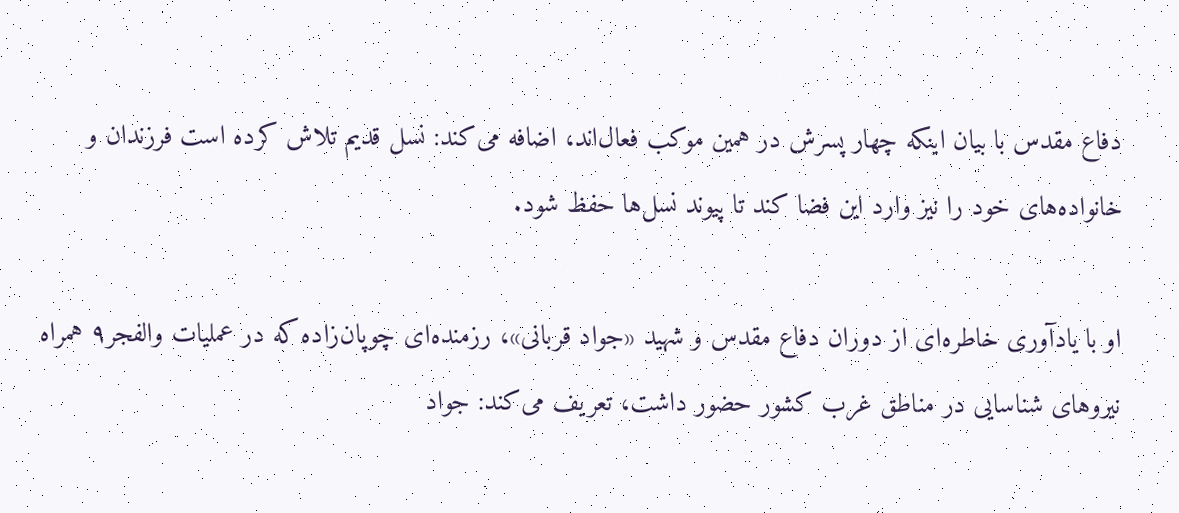دفاع مقدس با بیان اینکه چهار پسرش در همین موکب فعال‌اند، اضافه می‌کند: نسل قدیم تلاش کرده است فرزندان و خانواده‌های خود را نیز وارد این فضا کند تا پیوند نسل‌ها حفظ شود.

او با یادآوری خاطره‌ای از دوران دفاع مقدس و شهید «جواد قربانی»، رزمنده‌ای چوپان‌زاده که در عملیات والفجر‌۹ همراه نیرو‌های شناسایی در مناطق غرب کشور حضور داشت، تعریف می‌کند: جواد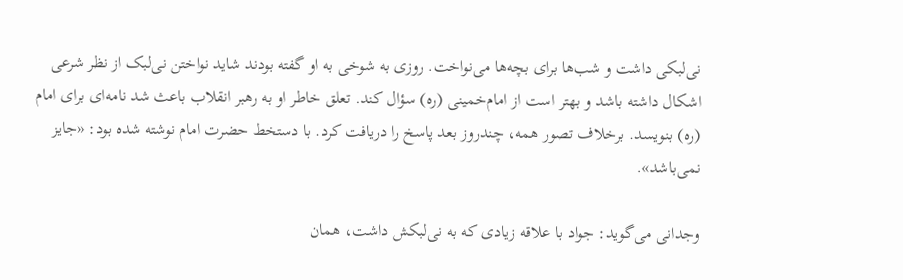نی‌لبکی داشت و شب‌ها برای بچه‌ها می‌نواخت. روزی به شوخی به او گفته بودند شاید نواختن نی‌لبک از نظر شرعی اشکال داشته باشد و بهتر است از امام‌خمینی (ره) سؤال کند. تعلق خاطر او به رهبر انقلاب باعث شد نامه‌ای برای امام (ره) بنویسد. برخلاف تصور همه، چند‌روز بعد پاسخ را دریافت کرد. با دستخط حضرت امام نوشته شده بود: «جایز نمی‌باشد».

وجدانی می‌گوید: جواد با علاقه زیادی که به نی‌لبکش داشت، همان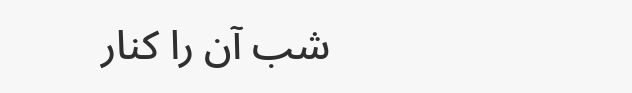شب آن را کنار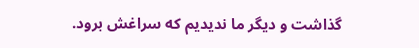گذاشت و دیگر ما ندیدیم که سراغش برود.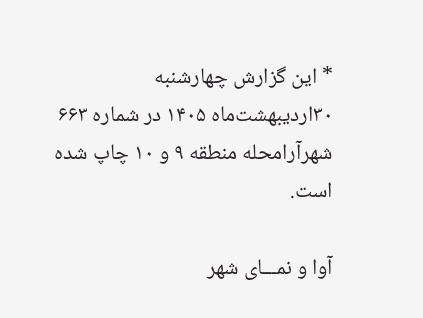* این گزارش چهارشنبه ۳۰اردیبهشت‌ماه ۱۴۰۵ در شماره ۶۶۳ شهرآرامحله منطقه ۹ و ۱۰ چاپ شده است.

آوا و نمـــای شهر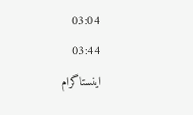03:04
03:44
اینستاگرام